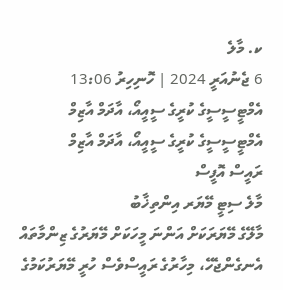ކ. މާލެ
6 ޖެނުއަރީ 2024 | ހޮނިހިރު 13:06
އެމްޓީސީސީގެ ކުރީގެ ސީއީއޯ، އާދަމް އާޒިމް
އެމްޓީސީސީގެ ކުރީގެ ސީއީއޯ، އާދަމް އާޒިމް
ރައީސް އޮފީސް
މާލެ ސިޓީ މޭޔަރ އިންތިޚާބު
މާލޭގެ މޭޔަރަކަށް އަންނަ މީހަކަށް މޭޔަރުގެ ޒިންމާތައް އެނގެންޖެހޭ، މިހާރުގެ ރައީސްވެސް ހުރީ މޭޔަރުކަމުގެ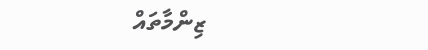ޒިންމާތައް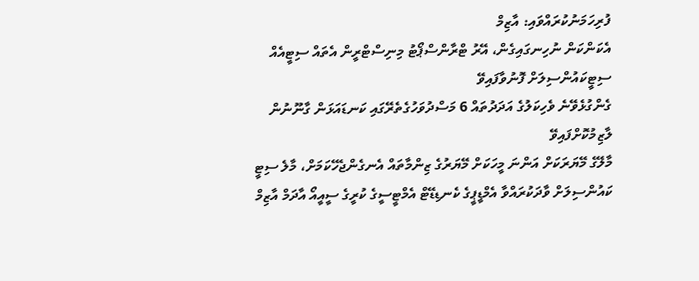ފުރިހަމަނުކުރައްވައި: އާޒިމް
އެކަންކަން ނުހިނގައިގެން، އޭރު ޓްރާންސްޕޯޓު މިނިސްޓްރީން އެތައް ސިޓީއެއް ސިޓީކައުންސިލަށް ފޮނުވާފައިވޭ
ގެންގުޅެވޭނެ ވެހިކަލުގެ އަދަދުތައް 6 މަސްދުވަހުގެތެރޭގައި ކަނޑައަޅަން ގާނޫނުން ލާޒިމުކޮށްފައިވޭ
މާލޭގެ މޭޔަރަކަށް އަންނަ މީހަކަށް މޭޔަރުގެ ޒިންމާތައް އެނގެންޖެހޭކަމަށް، މާލެ ސިޓީ ކައުންސިލަށް ވާދަކުރައްވާ އެމްޑީޕީގެ ކެނޑިޑޭޓް އެމްޓީސީގެ ކުރީގެ ސީއީއޯ އާދަމް އާޒިމް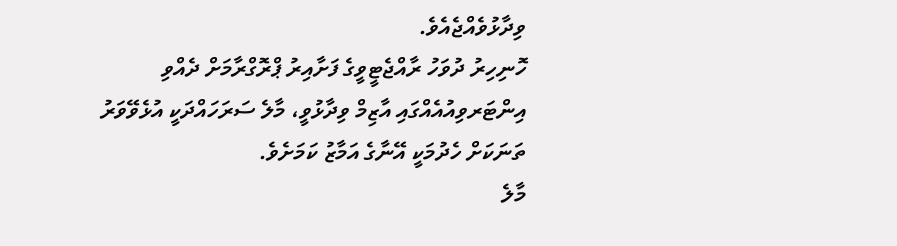ވިދާޅުވެއްޖެއެވެ.
ހޮނިހިރު ދުވަހު ރާއްޖެޓީވީގެ ފަށާއިރު ޕްރޮގްރާމަށް ދެއްވި އިންޓަރވިއުއެއްގައި އާޒިމް ވިދާޅުވީ، މާލެ ސަރަހައްދަކީ އުޅެވޭވަރު ތަނަކަށް ހެދުމަކީ އޭނާގެ އަމާޒު ކަމަށެވެ.
މާލެ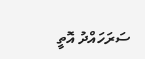ސަރަހައްދު އޮތީ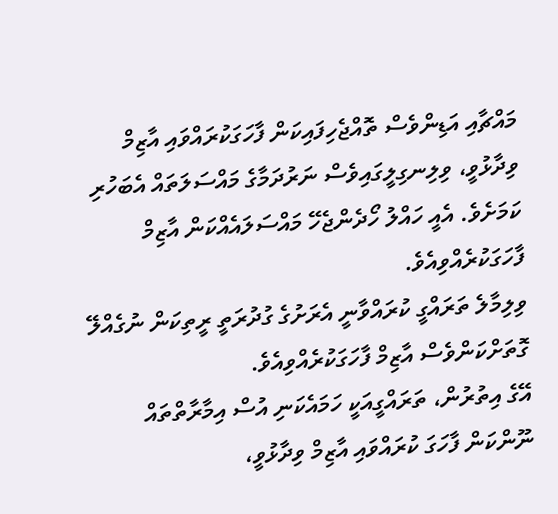މައްޗާއި އަޑިންވެސް ތޮއްޖެހިފައިކަން ފާހަގަކުރައްވައި އާޒިމް ވިދާޅުވީ، ވިލިނގިލީގައިވެސް ނަރުދަމާގެ މައްސަލަތައް އެބަހުރި ކަމަށެވެ. އެއީ ހައްލު ހޯދެންޖެހޭ މައްސަލައެއްކަން އާޒިމް ފާހަގަކުރެއްވިއެވެ.
ވިލިމާލެ ތަރައްގީ ކުރައްވާނީ އެރަށުގެ ގުދުރަތީ ރީތިކަން ނުގެއްލޭ ގޮތަށްކަންވެސް އާޒިމް ފާހަގަކުރެއްވިއެވެ.
އޭގެ އިތުރުން، ތަރައްގީއަކީ ހަމައެކަނި އުސް އިމާރާތްތައް ނޫންކަން ފާހަގަ ކުރައްވައި އާޒިމް ވިދާޅުވީ،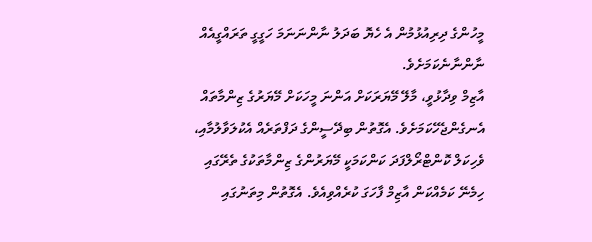މީހުންގެ ދިރިއުޅުމުން އެ ހެޔޮ ބަދަލު ނާންނަނަމަ ހަގީގީ ތަރައްގީއެއް ނާންނާނެކަމަށެވެ.
އާޒިމް ވިދާޅުވީ، މާލޭ މޭޔަރަކަށް އަންނަ މީހަކަށް މޭޔަރުގެ ޒިންމާތައް އެނގެންޖެހޭކަމަށެވެ. އެގޮތުން ބިދޭސީންގެ ދަފްތަރެއް އެކުލަވާލުމާއި، ވެހިކަލް ކޮންޓްރޯލްފަދަ ކަންކަމަކީ މޭޔަރުންގެ ޒިންމާތަކުގެ ތެރޭގައި ހިމެނޭ ކަމެއްކަން އާޒިމް ފާހަގަ ކުރެއްވިއެވެ. އެގޮތުން މިތަނުގައި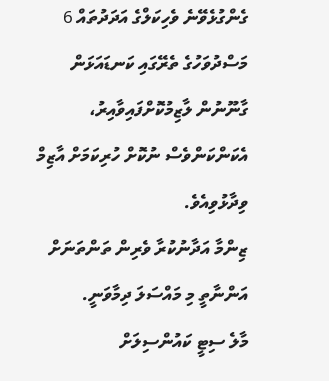ގެންގުޅެވޭނެ ވެހިކަލްގެ އަދަދުތައް 6 މަސްދުވަހުގެ ތެރޭގައި ކަނޑައަޅަން ގާނޫނުން ލާޒިމުކޮށްފައިވާއިރު، އެކަންކަންވެސް ނުކޮށް ހުރިކަމަށް އާޒިމް ވިދާޅުވިއެވެ.
ޒިންމާ އަދާނުކުރާ ވެރިން ތަންތަނަށް އަންނާތީ މި މައްސަލަ ދިމާވަނީ.
މާލެ ސިޓީ ކައުންސިލަށް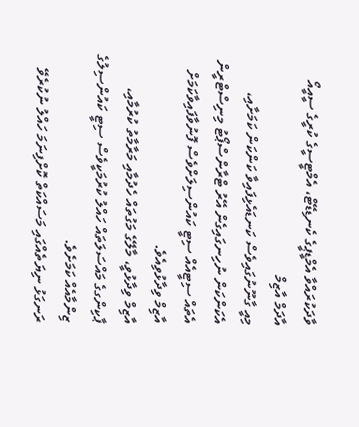ވާދަކުރައްވާ އެމްޑީޕީގެ ކެނޑިޑޭޓް، އެމްޓީސީގެ ކުރީގެ ސީއީއޯ އާދަމް އާޒިމް
މިއީ ގާނޫނުގައިވެސް ކަނޑައެޅިފައިވާ ކަންކަން ކަމަށާއި، އެކަންކަން ނުހިނގައިގެން އޭރު ޓްރާންސްޕޯޓު މިނިސްޓްރީން އެތައް ސިޓީއެއް ސިޓީ ކައުންސިލަށްވެސް ފޮނުވާފައިވާކަމަށް އާޒިމް ވިދާޅުވިއެވެ.
އާޒިމް ވިދާޅުވީ، މާލޭގެ މަގުތައް ހެދުމާއި މަރާމާތު ކުރުމާއި، ޕާކިންގގެ މައްސަލަތައް ހައްލު ކުރުމަކީވެސް ސިޓީ ކައުންސިލުގެ ޒިންމާއެއް ކަމަށެވެ.
ރަނގަޅު ނިޔަތެއްގައި މަސައްކަތް ކޮށްފިނަމަ ހައްލު ނުކުރެވޭ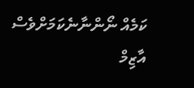ކަމެއް ނޯންނާނެކަމަށްވެސް އާޒިމް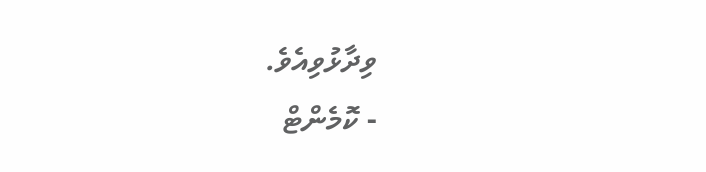ވިދާޅުވިއެވެ.
- ކޮމެންޓް